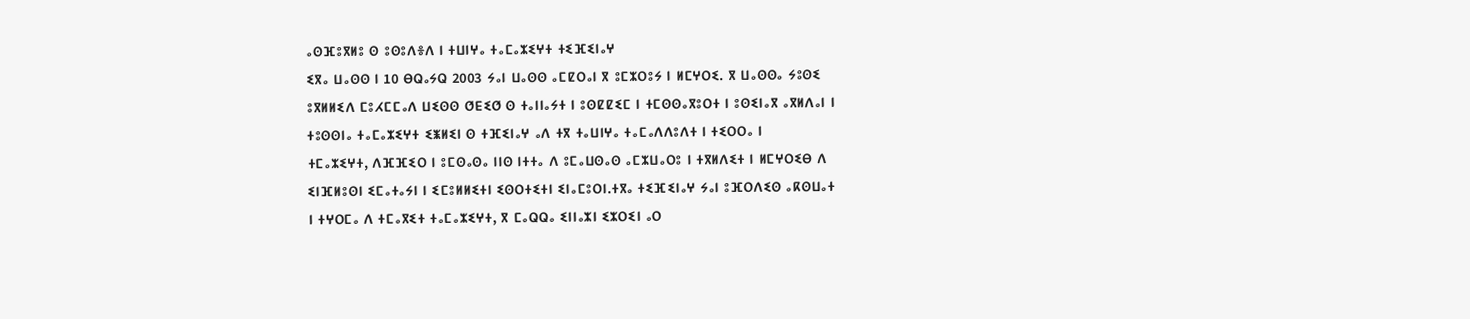ⴰⵙⴼⵓⴳⵍⵓ ⵙ ⵓⵙⵓⴷⴻⴷ ⵏ ⵜⵡⵏⵖⴰ ⵜⴰⵎⴰⵣⵉⵖⵜ ⵜⵉⴼⵉⵏⴰⵖ
ⵉⴳⴰ ⵡⴰⵙⵙ ⵏ 10 ⴱⵕⴰⵢⵕ 2003 ⵢⴰⵏ ⵡⴰⵙⵙ ⴰⵎⵇⵔⴰⵏ ⴳ ⵓⵎⵣⵔⵓⵢ ⵏ ⵍⵎⵖⵔⵉ. ⴳ ⵡⴰⵙⵙⴰ ⵢⵓⵙⵉ
ⵓⴳⵍⵍⵉⴷ ⵎⵓⵃⵎⵎⴰⴷ ⵡⵉⵙⵙ ⵚⴹⵉⵚ ⵙ ⵜⴰⵏⵏⴰⵢⵜ ⵏ ⵓⵙⵇⵇⵉⵎ ⵏ ⵜⵎⵙⵙⴰⴳⵓⵔⵜ ⵏ ⵓⵙⵉⵏⴰⴳ ⴰⴳⵍⴷⴰⵏ ⵏ
ⵜⵓⵙⵙⵏⴰ ⵜⴰⵎⴰⵣⵉⵖⵜ ⵉⵥⵍⵉⵏ ⵙ ⵜⴼⵉⵏⴰⵖ ⴰⴷ ⵜⴳ ⵜⴰⵡⵏⵖⴰ ⵜⴰⵎⴰⴷⴷⵓⴷⵜ ⵏ ⵜⵉⵔⵔⴰ ⵏ
ⵜⵎⴰⵣⵉⵖⵜ, ⴷⴼⴼⵉⵔ ⵏ ⵓⵎⵙⴰⵙⴰ ⵏⵏⵙ ⵏⵜⵜⴰ ⴷ ⵓⵎⴰⵡⵙⴰⵙ ⴰⵎⵣⵡⴰⵔⵓ ⵏ ⵜⴳⵍⴷⵉⵜ ⵏ ⵍⵎⵖⵔⵉⴱ ⴷ
ⵉⵏⴼⵍⵓⵙⵏ ⵉⵎⴰⵜⴰⵢⵏ ⵏ ⵉⵎⵓⵍⵍⵉⵜⵏ ⵉⵙⵔⵜⵉⵜⵏ ⵉⵏⴰⵎⵓⵔⵏ.ⵜⴳⴰ ⵜⵉⴼⵉⵏⴰⵖ ⵢⴰⵏ ⵓⴼⵔⴷⵉⵙ ⴰⴽⵙⵡⴰⵜ
ⵏ ⵜⵖⵔⵎⴰ ⴷ ⵜⵎⴰⴳⵉⵜ ⵜⴰⵎⴰⵣⵉⵖⵜ, ⴳ ⵎⴰⵕⵕⴰ ⵉⵏⵏⴰⵣⵏ ⵉⵣⵔⵉⵏ ⴰⵔ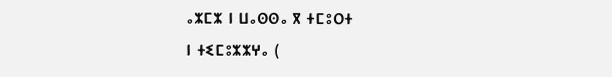ⴰⵣⵎⵣ ⵏ ⵡⴰⵙⵙⴰ ⴳ ⵜⵎⵓⵔⵜ
ⵏ ⵜⵉⵎⵓⵣⵣⵖⴰ (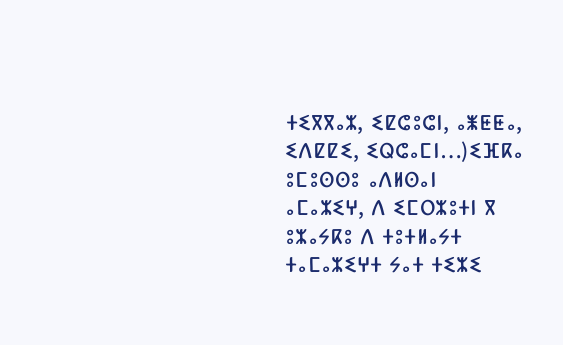ⵜⵉⴳⴳⴰⵣ, ⵉⵇⵛⵓⵛⵏ, ⴰⵥⵟⵟⴰ, ⵉⴷⵇⵇⵉ, ⵉⵕⵛⴰⵎⵏ…)ⵉⴼⴽⴰ ⵓⵎⵓⵙⵙⵓ ⴰⴷⵍⵙⴰⵏ
ⴰⵎⴰⵣⵉⵖ, ⴷ ⵉⵎⵔⵣⵓⵜⵏ ⴳ ⵓⵣⴰⵢⴽⵓ ⴷ ⵜⵓⵜⵍⴰⵢⵜ ⵜⴰⵎⴰⵣⵉⵖⵜ ⵢⴰⵜ ⵜⵉⵣⵉ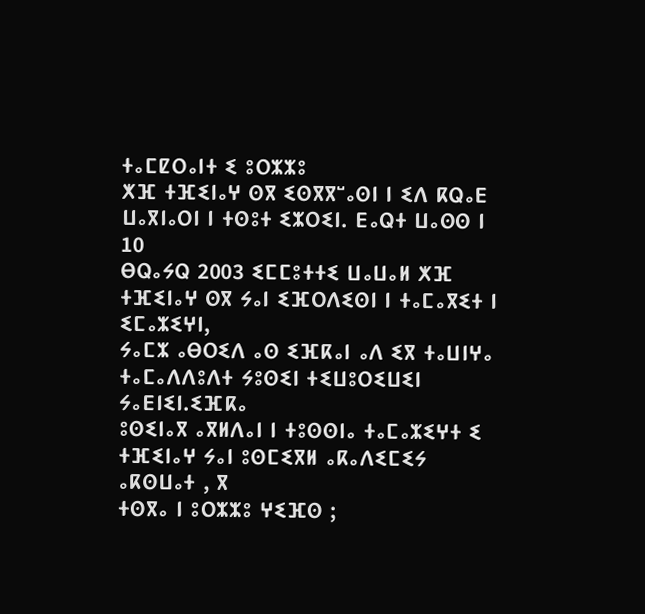ⵜⴰⵎⵇⵔⴰⵏⵜ ⵉ ⵓⵔⵣⵣⵓ
ⵅⴼ ⵜⴼⵉⵏⴰⵖ ⵙⴳ ⵉⵙⴳⴳⵯⴰⵙⵏ ⵏ ⵉⴷ ⴽⵕⴰⴹ ⵡⴰⴳⵏⴰⵔⵏ ⵏ ⵜⵙⵓⵜ ⵉⵣⵔⵉⵏ. ⴹⴰⵕⵜ ⵡⴰⵙⵙ ⵏ 10
ⴱⵕⴰⵢⵕ 2003 ⵉⵎⵎⵓⵜⵜⵉ ⵡⴰⵡⴰⵍ ⵅⴼ ⵜⴼⵉⵏⴰⵖ ⵙⴳ ⵢⴰⵏ ⵉⴼⵔⴷⵉⵙⵏ ⵏ ⵜⴰⵎⴰⴳⵉⵜ ⵏ ⵉⵎⴰⵣⵉⵖⵏ,
ⵢⴰⵎⵣ ⴰⴱⵔⵉⴷ ⴰⵙ ⵉⴼⴽⴰⵏ ⴰⴷ ⵉⴳ ⵜⴰⵡⵏⵖⴰ ⵜⴰⵎⴰⴷⴷⵓⴷⵜ ⵢⵓⵙⵉⵏ ⵜⵉⵡⵓⵔⵉⵡⵉⵏ ⵢⴰⴹⵏⵉⵏ.ⵉⴼⴽⴰ
ⵓⵙⵉⵏⴰⴳ ⴰⴳⵍⴷⴰⵏ ⵏ ⵜⵓⵙⵙⵏⴰ ⵜⴰⵎⴰⵣⵉⵖⵜ ⵉ ⵜⴼⵉⵏⴰⵖ ⵢⴰⵏ ⵓⵙⵎⵉⴳⵍ ⴰⴽⴰⴷⵉⵎⵉⵢ ⴰⴽⵙⵡⴰⵜ , ⴳ
ⵜⵙⴳⴰ ⵏ ⵓⵔⵣⵣⵓ ⵖⵉⴼⵙ ;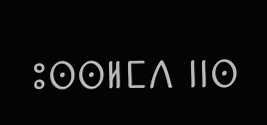ⵓⵙⵙⵍⵎⴷ ⵏⵏⵙ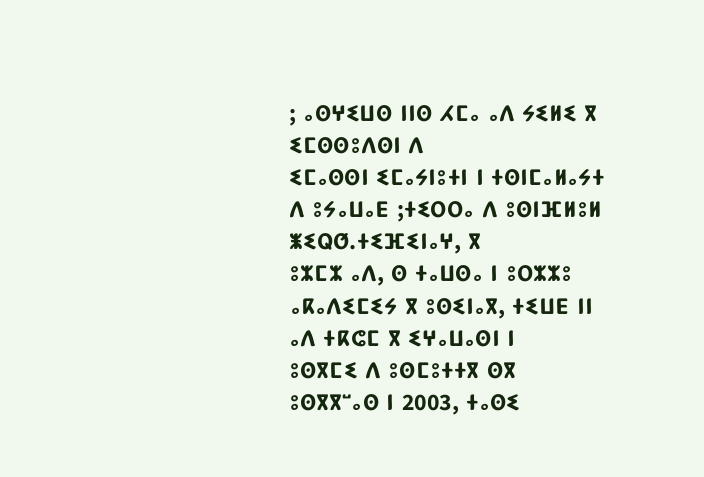; ⴰⵙⵖⵉⵡⵙ ⵏⵏⵙ ⵃⵎⴰ ⴰⴷ ⵢⵉⵍⵉ ⴳ ⵉⵎⵙⵙⵓⴷⵙⵏ ⴷ
ⵉⵎⴰⵙⵙⵏ ⵉⵎⴰⵢⵏⵓⵜⵏ ⵏ ⵜⵙⵏⵎⴰⵍⴰⵢⵜ ⴷ ⵓⵢⴰⵡⴰⴹ ;ⵜⵉⵔⵔⴰ ⴷ ⵓⵙⵏⴼⵍⵓⵍ ⵥⵉⵕⵚ.ⵜⵉⴼⵉⵏⴰⵖ, ⴳ
ⵓⵣⵎⵣ ⴰⴷ, ⵙ ⵜⴰⵡⵙⴰ ⵏ ⵓⵔⵣⵣⵓ ⴰⴽⴰⴷⵉⵎⵉⵢ ⴳ ⵓⵙⵉⵏⴰⴳ, ⵜⵉⵡⴹ ⵏⵏ ⴰⴷ ⵜⴽⵛⵎ ⴳ ⵉⵖⴰⵡⴰⵙⵏ ⵏ
ⵓⵙⴳⵎⵉ ⴷ ⵓⵙⵎⵓⵜⵜⴳ ⵙⴳ ⵓⵙⴳⴳⵯⴰⵙ ⵏ 2003, ⵜⴰⵙⵉ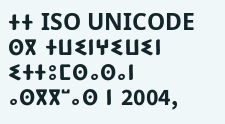ⵜⵜ ISO UNICODE ⵙⴳ ⵜⵡⵉⵏⵖⵉⵡⵉⵏ
ⵉⵜⵜⵓⵎⵙⴰⵙⴰⵏ ⴰⵙⴳⴳⵯⴰⵙ ⵏ 2004,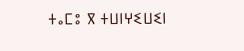ⵜⴰⵎⵓ ⴳ ⵜⵡⵏⵖⵉⵡⵉⵏ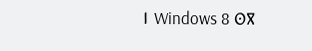ⵏ Windows 8 ⵙⴳ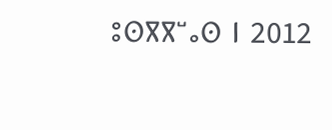ⵓⵙⴳⴳⵯⴰⵙ ⵏ 2012